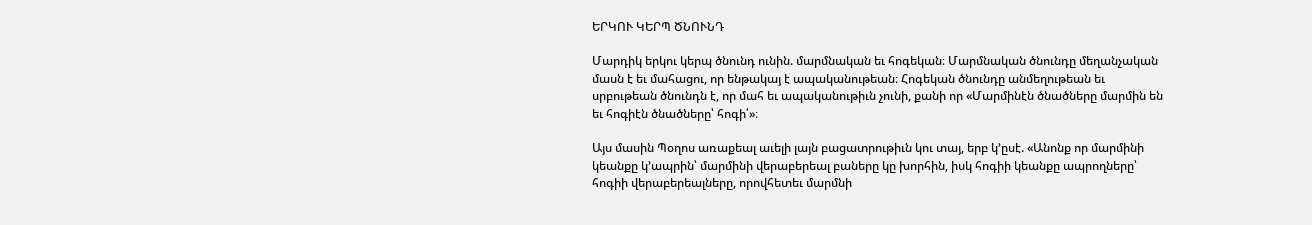ԵՐԿՈՒ ԿԵՐՊ ԾՆՈՒՆԴ

Մարդիկ երկու կերպ ծնունդ ունին. մարմնական եւ հոգեկան։ Մարմնական ծնունդը մեղանչական մասն է եւ մահացու, որ ենթակայ է ապականութեան։ Հոգեկան ծնունդը անմեղութեան եւ սրբութեան ծնունդն է, որ մահ եւ ապականութիւն չունի, քանի որ «Մարմինէն ծնածները մարմին են եւ հոգիէն ծնածները՝ հոգի՛»։

Այս մասին Պօղոս առաքեալ աւելի լայն բացատրութիւն կու տայ, երբ կ՚ըսէ. «Անոնք որ մարմինի կեանքը կ՚ապրին՝ մարմինի վերաբերեալ բաները կը խորհին, իսկ հոգիի կեանքը ապրողները՝ հոգիի վերաբերեալները, որովհետեւ մարմնի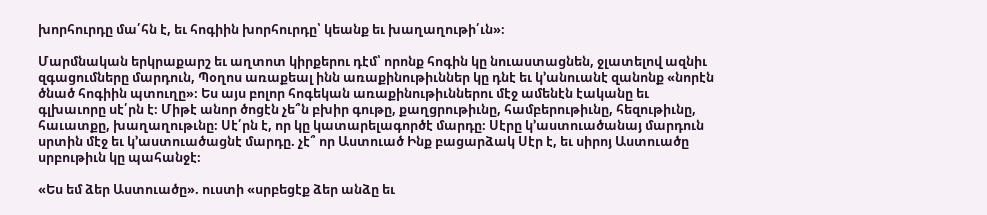խորհուրդը մա՛հն է, եւ հոգիին խորհուրդը՝ կեանք եւ խաղաղութի՛ւն»։

Մարմնական երկրաքարշ եւ աղտոտ կիրքերու դէմ՝ որոնք հոգին կը նուաստացնեն, ջլատելով ազնիւ զգացումները մարդուն, Պօղոս առաքեալ ինն առաքինութիւններ կը դնէ եւ կ՚անուանէ զանոնք «նորէն ծնած հոգիին պտուղը»։ Ես այս բոլոր հոգեկան առաքինութիւններու մէջ ամենէն էականը եւ գլխաւորը սէ՛րն է։ Միթէ անոր ծոցէն չե՞ն բխիր գութը, քաղցրութիւնը, համբերութիւնը, հեզութիւնը, հաւատքը, խաղաղութւնը։ Սէ՛րն է, որ կը կատարելագործէ մարդը։ Սէրը կ՚աստուածանայ մարդուն սրտին մէջ եւ կ՚աստուածացնէ մարդը. չէ՞ որ Աստուած Ինք բացարձակ Սէր է, եւ սիրոյ Աստուածը սրբութիւն կը պահանջէ։

«Ես եմ ձեր Աստուածը». ուստի «սրբեցէք ձեր անձը եւ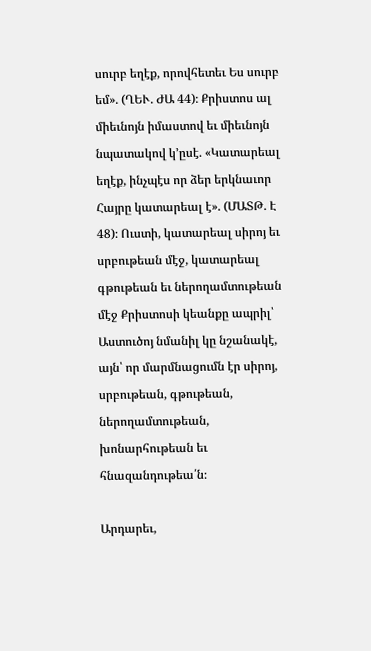սուրբ եղէք, որովհետեւ Ես սուրբ եմ». (ՂԵՒ. ԺԱ 44)։ Քրիստոս ալ միեւնոյն իմաստով եւ միեւնոյն նպատակով կ՚ըսէ. «Կատարեալ եղէք, ինչպէս որ ձեր երկնաւոր Հայրը կատարեալ է». (ՄԱՏԹ. Է 48)։ Ուստի, կատարեալ սիրոյ եւ սրբութեան մէջ, կատարեալ գթութեան եւ ներողամտութեան մէջ Քրիստոսի կեանքը ապրիլ՝ Աստուծոյ նմանիլ կը նշանակէ, այն՝ որ մարմնացումն էր սիրոյ, սրբութեան, գթութեան, ներողամտութեան, խոնարհութեան եւ հնազանդութեա՛ն։

Արդարեւ,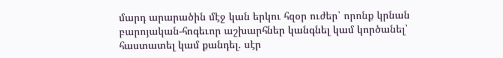մարդ արարածին մէջ կան երկու հզօր ուժեր՝ որոնք կրնան բարոյական-հոգեւոր աշխարհներ կանգնել կամ կործանել՝ հաստատել կամ քանդել. սէր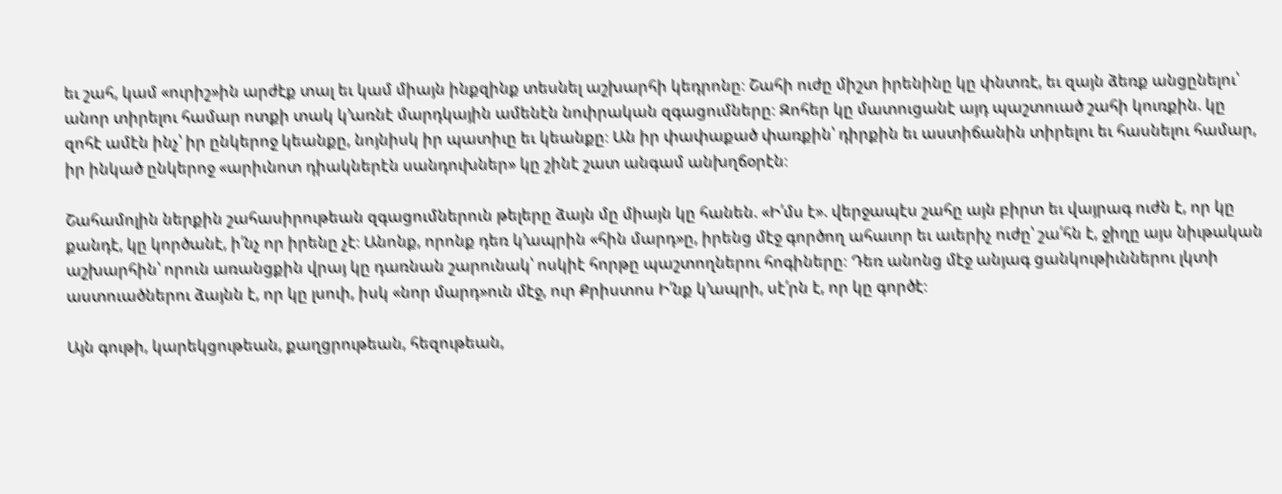եւ շահ, կամ «ուրիշ»ին արժէք տալ եւ կամ միայն ինքզինք տեսնել աշխարհի կեդրոնը։ Շահի ուժը միշտ իրենինը կը փնտռէ, եւ զայն ձեռք անցընելու՝ անոր տիրելու համար ոտքի տակ կ՚առնէ մարդկային ամենէն նուիրական զգացումները։ Զոհեր կը մատուցանէ այդ պաշտուած շահի կուռքին. կը զոհէ ամէն ինչ՝ իր ընկերոջ կեանքը, նոյնիսկ իր պատիւը եւ կեանքը։ Ան իր փափաքած փառքին՝ դիրքին եւ աստիճանին տիրելու եւ հասնելու համար, իր ինկած ընկերոջ «արիւնոտ դիակներէն սանդուխներ» կը շինէ շատ անգամ անխղճօրէն։

Շահամոլին ներքին շահասիրութեան զգացումներուն թելերը ձայն մը միայն կը հանեն. «Ի՛մս է». վերջապէս շահը այն բիրտ եւ վայրագ ուժն է, որ կը քանդէ, կը կործանէ, ի՛նչ որ իրենը չէ։ Անոնք, որոնք դեռ կ՚ապրին «հին մարդ»ը, իրենց մէջ գործող ահաւոր եւ աւերիչ ուժը՝ շա՛հն է, ջիղը այս նիւթական աշխարհին՝ որուն առանցքին վրայ կը դառնան շարունակ՝ ոսկիէ հորթը պաշտողներու հոգիները։ Դեռ անոնց մէջ անյագ ցանկութիւններու լկտի աստուածներու ձայնն է, որ կը լսուի, իսկ «նոր մարդ»ուն մէջ, ուր Քրիստոս Ի՛նք կ՚ապրի, սէ՛րն է, որ կը գործէ։

Այն գութի, կարեկցութեան, քաղցրութեան, հեզութեան,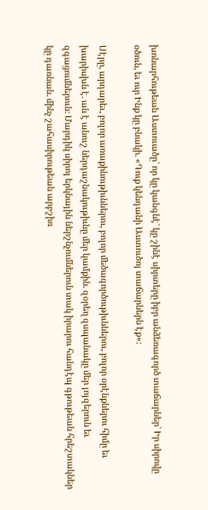խոնարհութեան Աստուածը՝ որ կը կանգնէ՝ կը շինէ սիրտերը իբր անձեռագործ տաճարներ՝ Իր սիրովը օծուն, եւ ուր Ինք կը բնակի. «Դուք կենդանի Աստուծոյ տաճարներն էք»։

Սէրը, արդարեւ, բոլոր առաքինութիւններու, բոլոր մեծագործութիւններու, բոլոր օրէնքներու հիմը եւ խարիսխն է. ան է անուշ ներդաշնակութիւնը մեր կամքին. զօրեղ զսպանակը մեր յոյզերուն եւ զգացումներուն։ Մարդիկ սիրոյ երկնային ներշնչումներուն տակ իրարու հանդէպ գթութեան հրեշտակներ կը դառնան. մինչ շահասիրութեան արբշիռ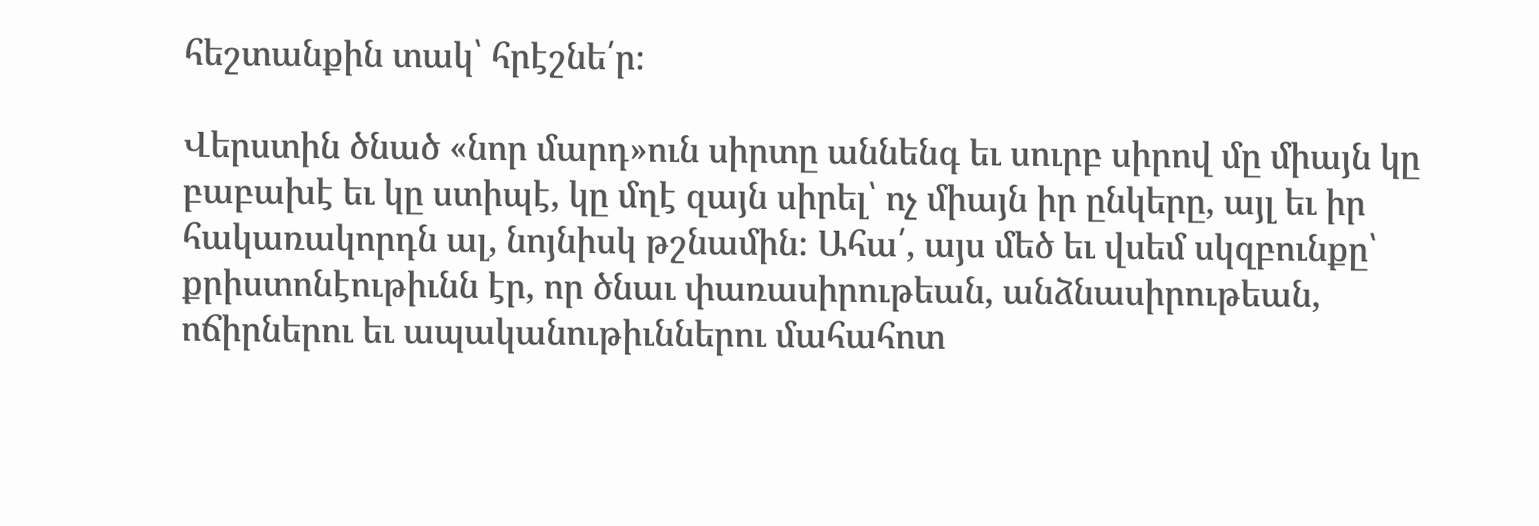հեշտանքին տակ՝ հրէշնե՛ր։

Վերստին ծնած «նոր մարդ»ուն սիրտը աննենգ եւ սուրբ սիրով մը միայն կը բաբախէ եւ կը ստիպէ, կը մղէ զայն սիրել՝ ոչ միայն իր ընկերը, այլ եւ իր հակառակորդն ալ, նոյնիսկ թշնամին։ Ահա՛, այս մեծ եւ վսեմ սկզբունքը՝ քրիստոնէութիւնն էր, որ ծնաւ փառասիրութեան, անձնասիրութեան, ոճիրներու եւ ապականութիւններու մահահոտ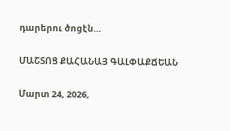դարերու ծոցէն…

ՄԱՇՏՈՑ ՔԱՀԱՆԱՅ ԳԱԼՓԱՔՃԵԱՆ

Մարտ 24, 2026,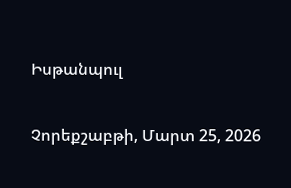Իսթանպուլ

Չորեքշաբթի, Մարտ 25, 2026